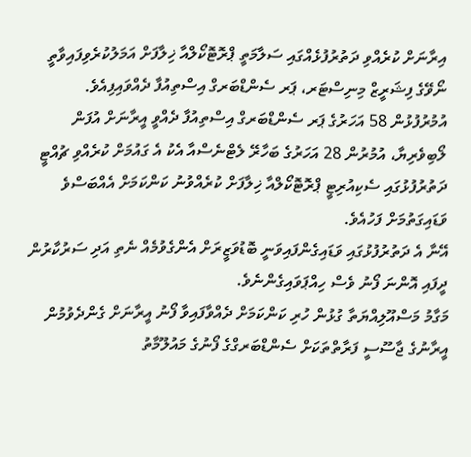އިރާނަށް ކުރެއްވި ދަތުރުފުޅެއްގައި ސަލާމަތީ ޕްރޮޓޮކޯލްއާ ޚިލާފަށް އަމަލުކުރެވިފައިވާތީ ނޯވޭގެ ފިޝަރީޒް މިނިސްޓަރ، ޕަރ ސެންޑްބަރގް އިސްތިއުފާ ދެއްވައިފިއެވެ.
އުމުރުފުޅުން 58 އަހަރުގެ ޕަރ ސެންޑްބަރގް އިސްތިއުފާ ދެއްވީ އީރާނަށް އުފަން ލޯބިވެރިޔާ، އުމުރުން 28 އަހަރުގެ ބަހާރޭ ލެޓްނެސްއާ އެކު އެ ގައުމަށް ކުރެއްވި ޗުއްޓީ ދަތުރުފުޅުގައި ސެކިއުރިޓީ ޕްރޮޓޮކޯލްއާ ޚިލާފަށް ކުރެއްވުނު ކަންކަމަށް އެއްބަސްވެ ވަޑައިގަތުމަށް ފަހުއެވެ.
އޭނާ އެ ދަތުރުފުޅުގައި ވަޑައިގެންފައިވަނީ ބޮޑުވަޒީރަށް އެންގެވުމެއް ނެތި އަދި ސަރުކާރުން ދީފައި އޮންނަ ފޯނު ވެސް ހިއްޕަވައިގެންނެވެ.
މަގާމު މަސްއޫލިއްޔަތާ ގުޅުން ހުރި ކަންކަމަށް ދެއްވާފައިވާ ފޯނު އީރާނަށް ގެންދެވުމުން އީރާނުގެ ޖާސޫސީ ފަރާތްތަކަށް ސެންޑްބަރގްގެ ފޯނުގެ މައުލޫމާތު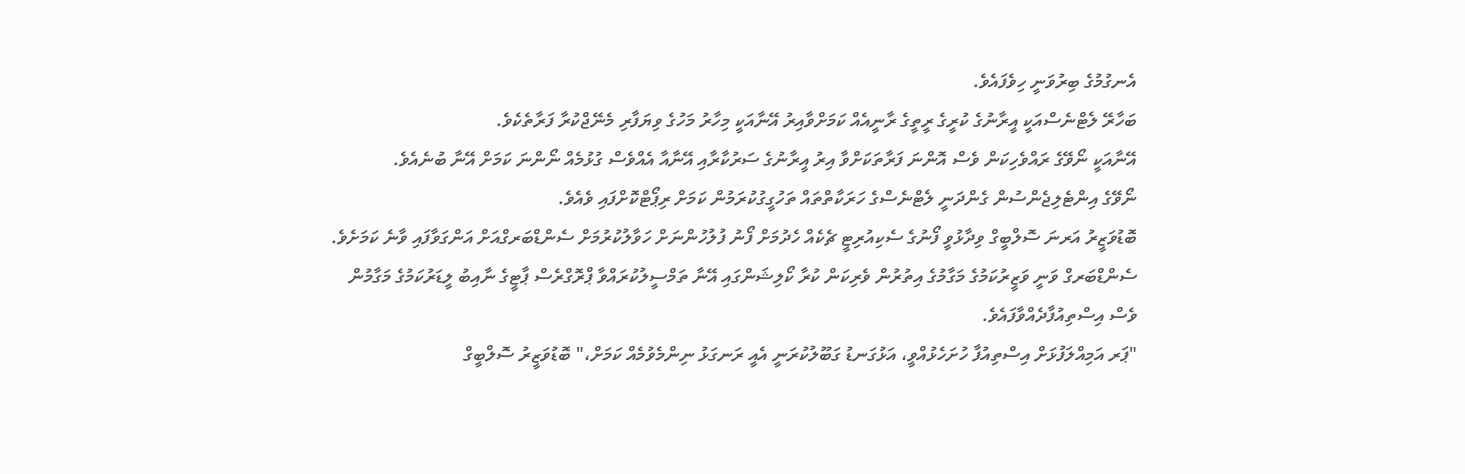އެނގުމުގެ ބިރުވަނީ ހިވެފައެވެ.
ބަހާރޭ ލެޓްނެސްއަކީ އީރާނުގެ ކުރީގެ ރީތީގެ ރާނީއެއް ކަމަށްވާއިރު އޭނާއަކީ މިހާރު މަހުގެ ވިޔަފާރި މެނޭޖްކުރާ ފަރާތެކެވެ.
އޭނާއަކީ ނޯވޭގެ ރައްވެހިކަން ވެސް އޮންނަ ފަރާތަކަށްވާ އިރު އީރާނުގެ ސަރުކާރާއި އޭނާއާ އެއްވެސް ގުޅުމެއް ނޯންނަ ކަމަށް އޭނާ ބުނެއެވެ.
ނޯވޭގެ އިންޓެލިޖެންސުން ގެންދަނީ ލެޓްނެސްގެ ހަރަކާތްތައް ތަހުގީގުކުރަމުން ކަމަށް ރިޕޯޓްކޮށްފައި ވެއެވެ.
ބޮޑުވަޒީރު އަރނަ ސޮލްބީގް ވިދާޅުވީ ފޯނުގެ ސެކިއުރިޓީ ޗެކެއް ހެދުމަށް ފޯނު ފުލުހުންނަށް ހަވާލުކުރުމަށް ސެންޑްބަރގްއަށް އަންގަވާފައި ވާނެ ކަމަށެވެ.
ސެންޑްބަރގް ވަނީ ވަޒީރުކަމުގެ މަގާމުގެ އިތުރުން ވެރިކަން ކުރާ ކޯލިޝަންގައި އޭނާ ތަމްސީލުކުރައްވާ ޕްރޮގްރެސް ޕާޓީގެ ނާއިބު ލީޑަރުކަމުގެ މަގާމުން ވެސް އިސްތިއުފާދެއްވާފައެވެ.
"ޕަރ އަމިއްލަފުޅަށް އިސްތިއުފާ ހުށަހެޅުއްވީ، އަޅުގަނޑު ގަބޫލުކުރަނީ އެއީ ރަނގަޅު ނިންމެވުމެއް ކަމަށް،" ބޮޑުވަޒީރު ސޮލްބީގް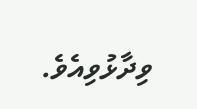ވިދާޅުވިއެވެ.